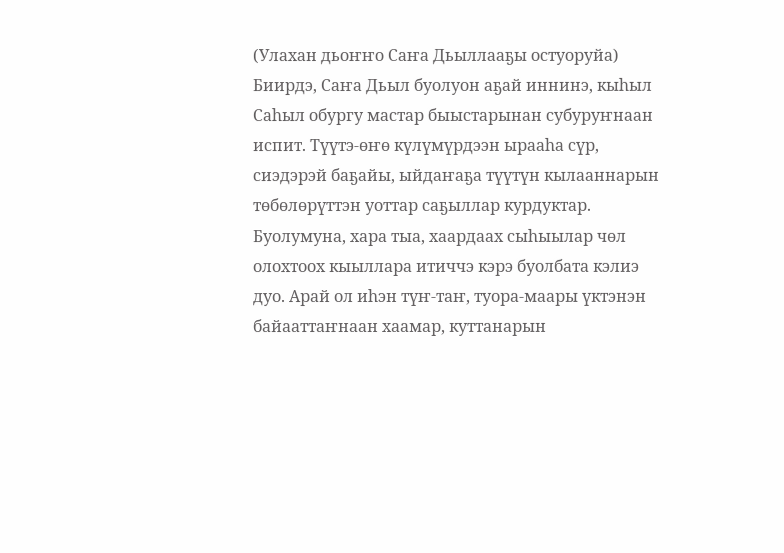(Улахан дьоҥҥо Саҥа Дьыллааҕы остуоруйа)
Биирдэ, Саҥа Дьыл буолуон аҕай иннинэ, кыһыл Саһыл обургу мастар быыстарынан субуруҥнаан испит. Түүтэ-өҥө күлүмүрдээн ырааһа сүр, сиэдэрэй баҕайы, ыйдаҥаҕа түүтүн кылааннарын төбөлөрүттэн уоттар саҕыллар курдуктар. Буолумуна, хара тыа, хаардаах сыһыылар чөл олохтоох кыыллара итиччэ кэрэ буолбата кэлиэ дуо. Арай ол иһэн түҥ-таҥ, туора-маары үктэнэн байааттаҥнаан хаамар, куттанарын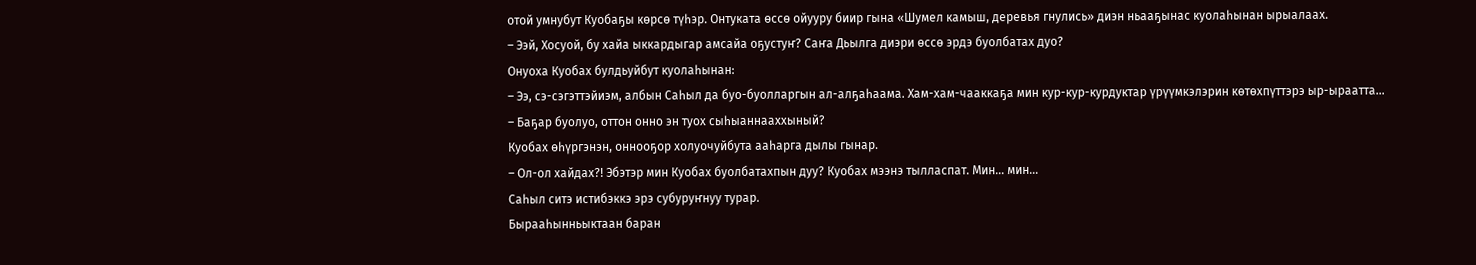отой умнубут Куобаҕы көрсө түһэр. Онтуката өссө ойууру биир гына «Шумел камыш, деревья гнулись» диэн ньааҕынас куолаһынан ырыалаах.
– Ээй, Хосуой, бу хайа ыккардыгар амсайа оҕустуҥ? Саҥа Дьылга диэри өссө эрдэ буолбатах дуо?
Онуоха Куобах булдьуйбут куолаһынан:
– Ээ, сэ-сэгэттэйиэм, албын Саһыл да буо-буолларгын ал-алҕаһаама. Хам-хам-чааккаҕа мин кур-кур-курдуктар үрүүмкэлэрин көтөхпүттэрэ ыр-ыраатта…
– Баҕар буолуо, оттон онно эн туох сыһыаннааххыный?
Куобах өһүргэнэн, оннооҕор холуочуйбута ааһарга дылы гынар.
– Ол-ол хайдах?! Эбэтэр мин Куобах буолбатахпын дуу? Куобах мээнэ тылласпат. Мин… мин…
Саһыл ситэ истибэккэ эрэ субуруҥнуу турар.
Бырааһынньыктаан баран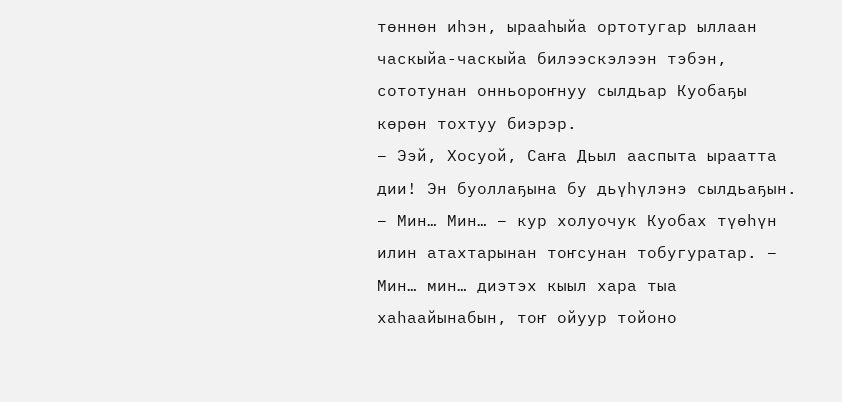төннөн иһэн, ырааһыйа ортотугар ыллаан часкыйа-часкыйа билээскэлээн тэбэн, сототунан онньороҥнуу сылдьар Куобаҕы көрөн тохтуу биэрэр.
– Ээй, Хосуой, Саҥа Дьыл ааспыта ыраатта дии! Эн буоллаҕына бу дьүһүлэнэ сылдьаҕын.
– Мин… Мин… – кур холуочук Куобах түөһүн илин атахтарынан тоҥсунан тобугуратар. – Мин… мин… диэтэх кыыл хара тыа хаһаайынабын, тоҥ ойуур тойоно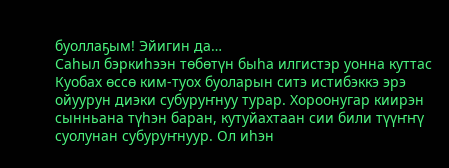буоллаҕым! Эйигин да…
Саһыл бэркиһээн төбөтүн быһа илгистэр уонна куттас Куобах өссө ким-туох буоларын ситэ истибэккэ эрэ ойуурун диэки субуруҥнуу турар. Хороонугар киирэн сынньана түһэн баран, кутуйахтаан сии били түүҥҥү суолунан субуруҥнуур. Ол иһэн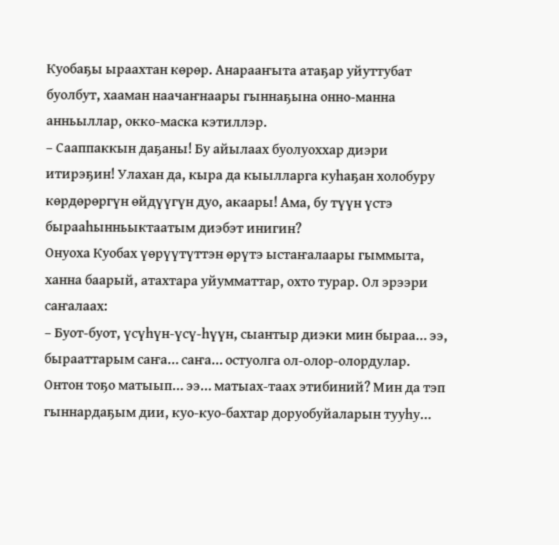Куобаҕы ыраахтан көрөр. Анарааҥыта атаҕар уйуттубат буолбут, хааман наачаҥнаары гыннаҕына онно-манна анньыллар, окко-маска кэтиллэр.
– Сааппаккын даҕаны! Бу айылаах буолуоххар диэри итирэҕин! Улахан да, кыра да кыылларга куһаҕан холобуру көрдөрөргүн өйдүүгүн дуо, акаары! Ама, бу түүн үстэ бырааһынньыктаатым диэбэт инигин?
Онуоха Куобах үөрүүтүттэн өрүтэ ыстаҥалаары гыммыта, ханна баарый, атахтара уйумматтар, охто турар. Ол эрээри саҥалаах:
– Буот-буот, үсүһүн-үсү-һүүн, сыантыр диэки мин быраа… ээ, бырааттарым саҥа… саҥа… остуолга ол-олор-олордулар. Онтон тоҕо матыып… ээ… матыах-таах этибиний? Мин да тэп гыннардаҕым дии, куо-куо-бахтар доруобуйаларын тууһу…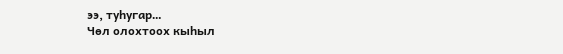ээ, туһугар…
Чөл олохтоох кыһыл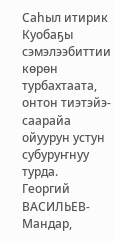Саһыл итирик Куобаҕы сэмэлээбиттии көрөн турбахтаата, онтон тиэтэйэ-саарайа ойуурун устун субуруҥнуу турда.
Георгий ВАСИЛЬЕВ-Мандар,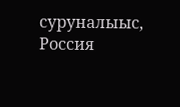суруналыыс,
Россия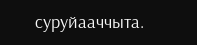суруйааччыта.